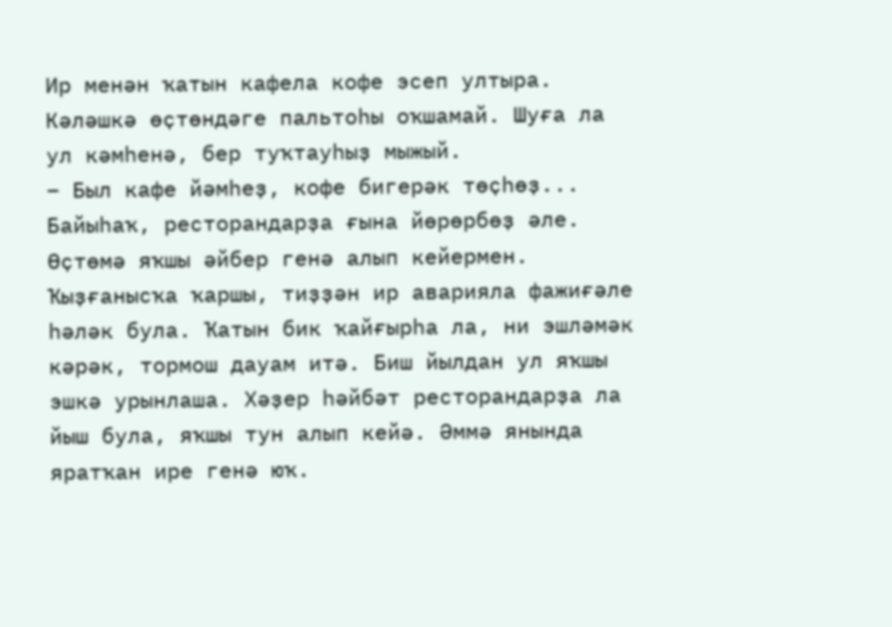Ир менән ҡатын кафела кофе эсеп ултыра. Кәләшкә өҫтөндәге пальтоһы оҡшамай. Шуға ла ул кәмһенә, бер туҡтауһыҙ мыжый.
– Был кафе йәмһеҙ, кофе бигерәк төҫһөҙ... Байыһаҡ, ресторандарҙа ғына йөрөрбөҙ әле. Өҫтөмә яҡшы әйбер генә алып кейермен.
Ҡыҙғанысҡа ҡаршы, тиҙҙән ир аварияла фажиғәле һәләк була. Ҡатын бик ҡайғырһа ла, ни эшләмәк кәрәк, тормош дауам итә. Биш йылдан ул яҡшы эшкә урынлаша. Хәҙер һәйбәт ресторандарҙа ла йыш була, яҡшы тун алып кейә. Әммә янында яратҡан ире генә юҡ.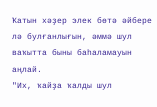Ҡатын хәҙер элек бөтә әйбере лә булғанлығын, әммә шул ваҡытта быны баһаламауын аңлай.
"Их, ҡайҙа ҡалды шул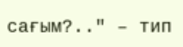сағым?.." – тип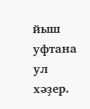йыш уфтана ул хәҙер.